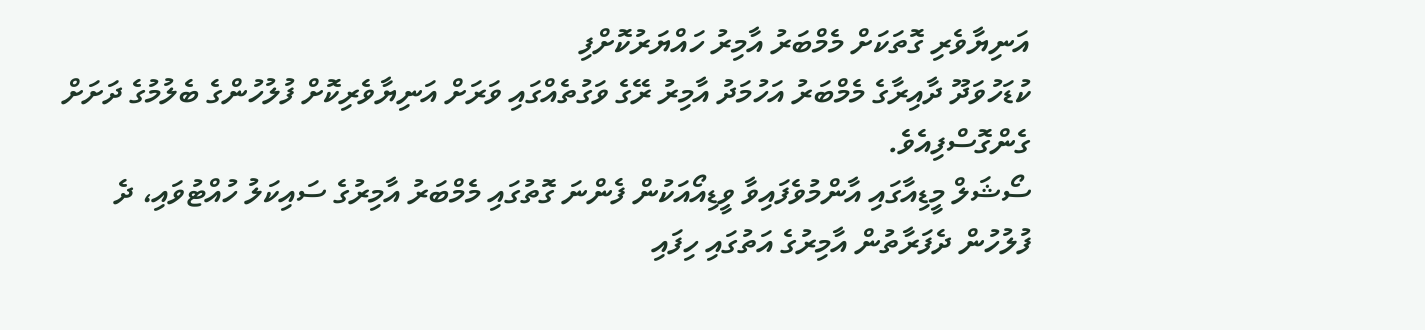އަނިޔާވެރި ގޮތަކަށް މެމްބަރު އާމިރު ހައްޔަރުކޮށްފި
ކުޑަހުވަދޫ ދާއިރާގެ މެމްބަރު އަހުމަދު އާމިރު ރޭގެ ވަގުތެއްގައި ވަރަށް އަނިޔާވެރިކޮށް ފުލުހުންގެ ބެލުމުގެ ދަށަށް ގެންގޮސްފިއެވެ.
ސޯޝަލް މީޑިއާގައި އާންމުވެފައިވާ ވީޑިއޯއަކުން ފެންނަ ގޮތުގައި މެމްބަރު އާމިރުގެ ސައިކަލު ހުއްޓުވައި، ދެ ފުލުހުން ދެފަރާތުން އާމިރުގެ އަތުގައި ހިފައި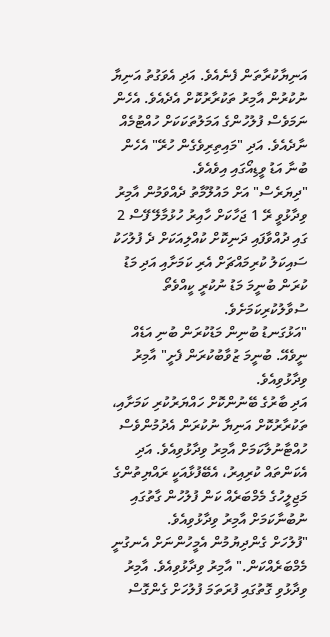އަނިޔާކުރާތަން ފެނެއެވެ. އަދި އެވަގުތު އަނިޔާ ނުކުރުން އާމިރު ތަކުރާރުކޮށް އެދެއެވެ. އެހެން ނަމަވެސް ފުލުހުންގެ އަމަލުތަކަކަށް ހުއްޓުމެއް ނާދެއެވެ. އަދި "މައިތިރިވެގެން ހުރޭ" އެހެން ބުނާ އަޑު ވީޑިއޯގައި އިވެއެވެ.
"ދިޔަރެސް" އަށް މައުލޫމާތު ދެއްވަމުން އާމިރު ވިދާޅުވީ ރޭ 1 ޖަހާކަށް ހާއިރު ހުޅުމާލޭ ފޭސް 2 ގައި ދުއްވާފައި ދަނިކޮށް ކުއްލިއަކަށް ދެ ފުލުހަކު ސައިކަލު ކުރިމައްޗަށް އެރި ކަމަށާއި އަދި މަޑު ކުރަން ބުނީމަ މަޑު ނުކުރީ ކީއްވެތޯ ސުވާލުކުރިކަމަށެވެ.
"އަޅުގަނޑު ބުނިން މަޑުކުރަން ބުނި އަޑެއް ނީވެއޭ. ބުނީމަ ޒުވާބުކުރަން ފެށީ" އާމިރު ވިދާޅުވިއެވެ.
އަދި ބާރުގެ ބޭނުންކޮށް ހައްޔަރުކުރި ކަމަށާއި، ތަކުރާރުކޮށް އަނިޔާ ނުކުރަން އެދުމުންވެސް ހުއްޓާނުލާކަމަށް އާމިރު ވިދާޅުވިއެވެ. އަދި އެކަންތައް ކުރިއިރު، އެބޭފުޅާއަކީ ރައްޔިތުންގެ މަޖިލީހުގެ މެމްބަރެއް ކަން ފުލުހުން ގާތުގައި ނުބުނާކަމަށް އާމިރު ވިދާޅުވިއެވެ.
"ފުލުހަށް ގެންދިޔުމުން އެމީހުންނަށް އެނގުނީ މެމްބަރެއްކަން." އާމިރު ވިދާޅުވިއެވެ. އާމިރު ވިދާޅުވި ގޮތުގައި ފުރަތަމަ ފުލުހަށް ގެންގޮސް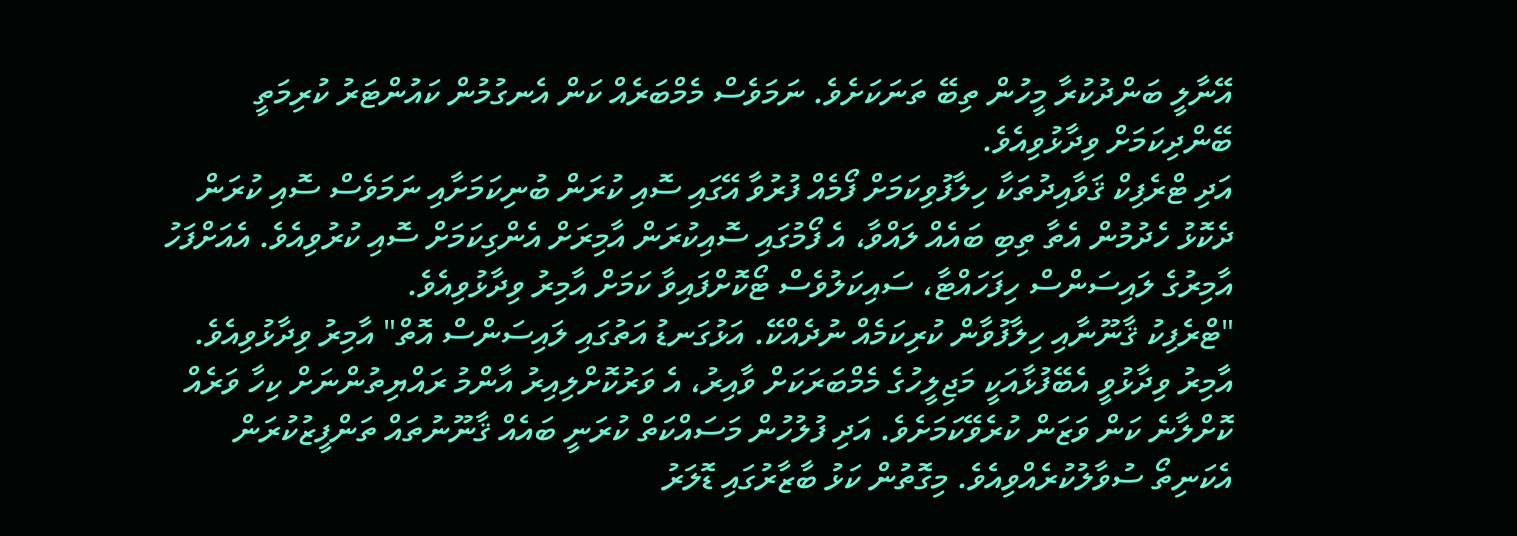އޭނާލީ ބަންދުކުރާ މީހުން ތިބޭ ތަނަކަށެވެ. ނަމަވެސް މެމްބަރެއް ކަން އެނގުމުން ކައުންޓަރު ކުރިމަތީ ބޭންދިކަމަށް ވިދާޅުވިއެވެ.
އަދި ޓްރެފިކް ޤަވާއިދުތަކާ ހިލާފުވިކަމަށް ފޯމެއް ފުރުވާ އޭގައި ސޮއި ކުރަން ބުނިކަމަށާއި ނަމަވެސް ސޮއި ކުރަން ދެކޮޅު ހެދުމުން އެތާ ތިބި ބައެއް ލައްވާ، އެ ފޯމުގައި ސޮއިކުރަން އާމިރަށް އެންގިކަމަށް ސޮއި ކުރުވިއެވެ. އެއަށްފަހު އާމިރުގެ ލައިސަންސް ހިފަހައްޓާ، ސައިކަލުވެސް ޓޯކޮށްފައިވާ ކަމަށް އާމިރު ވިދާޅުވިއެވެ.
"ޓްރެފިކު ޤާނޫނާއި ހިލާފުވާން ކުރިކަމެއް ނުދެއްކޭ. އަޅުގަނޑު އަތުގައި ލައިސަންސް އޮތް" އާމިރު ވިދާޅުވިއެވެ.
އާމިރު ވިދާޅުވީ އެބޭފުޅާއަކީ މަޖިލީހުގެ މެމްބަރަކަށް ވާއިރު، އެ ވަރުކޮށްލިއިރު އާންމު ރައްޔިތުންނަށް ކިހާ ވަރެއް ކޮށްލާނެ ކަން ވަޒަން ކުރެވޭކަމަށެވެ. އަދި ފުލުހުން މަސައްކަތް ކުރަނީ ބައެއް ޤާނޫނުތައް ތަންފީޒުކުރަން އެކަނިތޯ ސުވާލުކުރެއްވިއެވެ. މިގޮތުން ކަޅު ބާޒާރުގައި ޑޮލަރު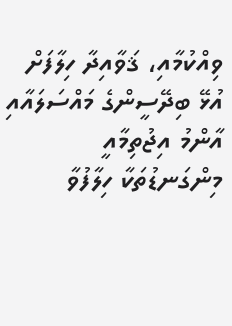ވިއްކުމާއި، ޤަވާއިދާ ހިލާފަށް އުޅޭ ބިދޭސީންގެ މައްސަލައާއި އާންމު އިޖުތިމާއީ މިންގަނޑުތަކާ ހިލާފުވާ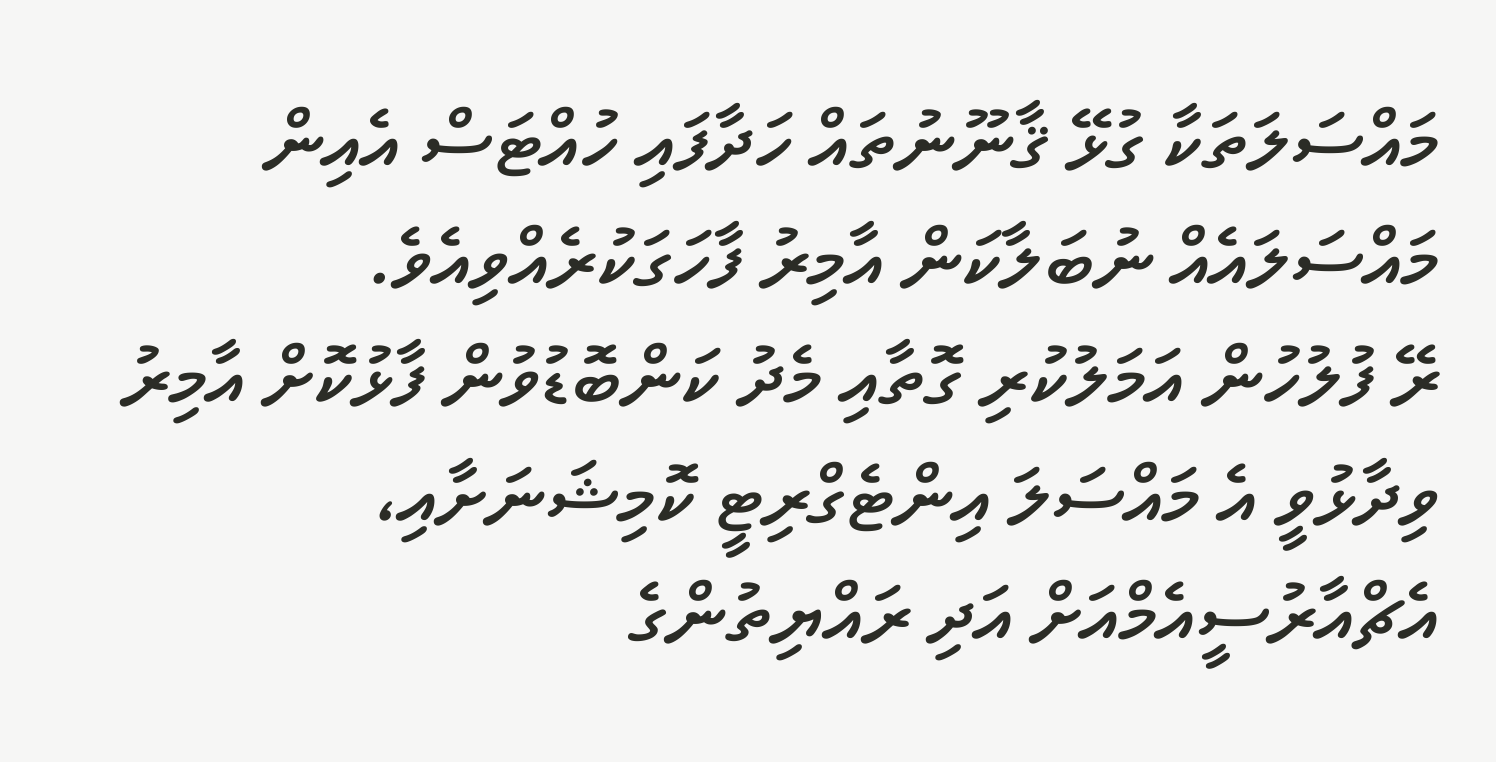މައްސަލަތަކާ ގުޅޭ ޤާނޫނުތައް ހަދާފައި ހުއްޓަސް އެއިން މައްސަލައެއް ނުބަލާކަން އާމިރު ފާހަގަކުރެއްވިއެވެ.
ރޭ ފުލުހުން އަމަލުކުރި ގޮތާއި މެދު ކަންބޮޑުވުން ފާޅުކޮށް އާމިރު ވިދާޅުވީ އެ މައްސަލަ އިންޓެގްރިޓީ ކޮމިޝަނަށާއި، އެޗްއާރުސީއެމްއަށް އަދި ރައްޔިތުންގެ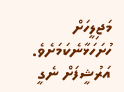މަޖިލީހަށް ހުށަހަޅާނެކަމަށެވެ.
އަރުޝީފަށް ނެގީ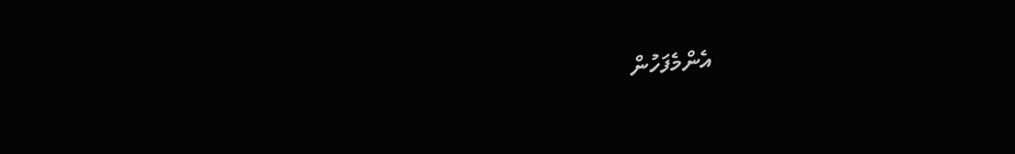އެންމެފަހުން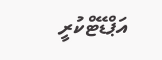އަޕްޑޭޓްކުރީ